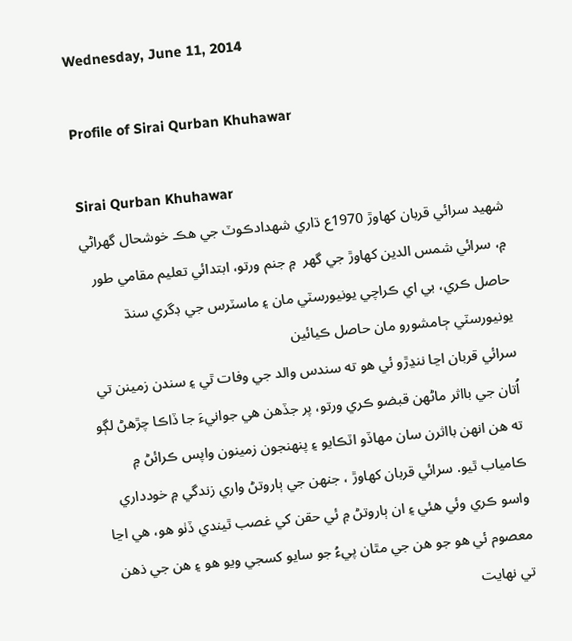Wednesday, June 11, 2014

Profile of Sirai Qurban Khuhawar

Sirai Qurban Khuhawar
شهيد سرائي قربان کهاوڙ 1970ع ڌاري شهدادڪوٽ جي هڪ خوشحال گهراڻي ۾، سرائي شمس الدين کهاوڙ جي گهر  ۾ جنم ورتو، ابتدائي تعليم مقامي طور حاصل ڪري، بي اي ڪراچي يونيورسٽي مان ۽ ماسٽرس جي ڊگري سنڌ يونيورسٽي ڄامشورو مان حاصل ڪيائين
سرائي قربان اڃا ننڍڙو ئي هو ته سندس والد جي وفات ٿي ۽ سندن زمينن تي اُتان جي بااثر ماڻهن قبضو ڪري ورتو، پر جڏهن هي جوانيءَ جا ڏاڪا چڙهڻ لڳو ته هن انهن بااثرن سان مهاڏو اٽڪايو ۽ پنهنجون زمينون واپس ڪرائڻ ۾ ڪامياب ٿيو. سرائي قربان کهاوڙ ، جنهن جي ٻاروتڻ واري زندگي ۾ خودداري واسو ڪري وئي هئي ۽ ان ٻاروتڻ ۾ ئي حقن کي غصب ٿيندي ڏٺو هو، هي اڃا معصوم ئي هو جو هن جي مٿان پيءُ جو سايو کسجي ويو هو ۽ هن جي ذهن تي نهايت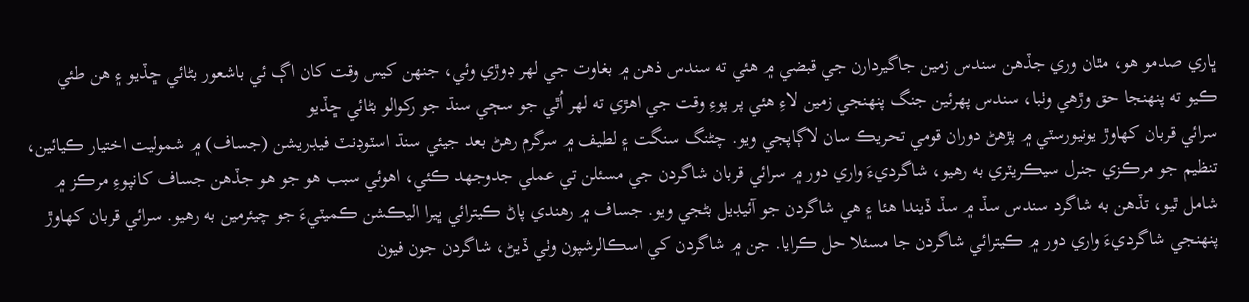ڀاري صدمو هو، مٿان وري جڏهن سندس زمين جاگيردارن جي قبضي ۾ هئي ته سندس ذهن ۾ بغاوت جي لهر ڊوڙي وئي، جنهن کيس وقت کان اڳ ئي باشعور بڻائي ڇڏيو ۽ هن طئي ڪيو ته پنهنجا حق وڙهي وٺبا، سندس پهرئين جنگ پنهنجي زمين لاءِ هئي پر پوءِ وقت جي اهڙي ته لهر اُٿي جو سڄي سنڌ جو رکوالو بڻائي ڇڏيو
سرائي قربان کهاوڙ يونيورسٽي ۾ پڙهڻ دوران قومي تحريڪ سان لاڳاپجي ويو. چڻنگ سنگت ۽ لطيف ۾ سرگرم رهڻ بعد جيئي سنڌ اسٽوڊنٽ فيڊريشن (جساف) ۾ شموليت اختيار ڪيائين، تنظيم جو مرڪزي جنرل سيڪريٽري به رهيو، شاگرديءَ واري دور ۾ سرائي قربان شاگردن جي مسئلن تي عملي جدوجهد ڪئي، اهوئي سبب هو جو هو جڏهن جساف کانپوءِ مرڪز ۾ شامل ٿيو، تڏهن به شاگرد سندس سڏ ۾ سڏ ڏيندا هئا ۽ هي شاگردن جو آئيڊيل بڻجي ويو. جساف ۾ رهندي پاڻ ڪيترائي ڀيرا اليڪشن ڪميٽيءَ جو چيئرمين به رهيو. سرائي قربان کهاوڙ پنهنجي شاگرديءَ واري دور ۾ ڪيترائي شاگردن جا مسئلا حل ڪرايا. جن ۾ شاگردن کي اسڪالرشپون وٺي ڏيڻ، شاگردن جون فيون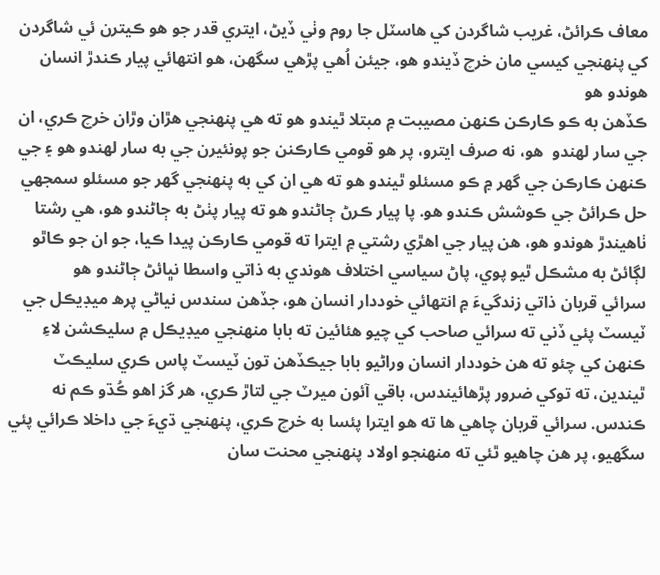معاف ڪرائڻ، غريب شاگردن کي هاسٽل جا روم وٺي ڏيڻ، ايتري قدر جو هو ڪيترن ئي شاگردن کي پنهنجي کيسي مان خرچ ڏيندو هو، جيئن اُهي پڙهي سگهن، هو انتهائي پيار ڪندڙ انسان هوندو هو
ڪڏهن به ڪو ڪارڪن ڪنهن مصيبت ۾ مبتلا ٿيندو هو ته هي پنهنجي هڙان وڙان خرچ ڪري، ان جي سار لهندو  هو، نه صرف ايترو، پر هو قومي ڪارڪنن جو پونئيرن جي به سار لهندو هو ۽ جي ڪنهن ڪارڪن جي گهر ۾ ڪو مسئلو ٿيندو هو ته هي ان کي به پنهنجي گهر جو مسئلو سمجهي حل ڪرائڻ جي ڪوشش ڪندو هو. پا پيار ڪرڻ ڄاڻندو هو ته پيار پٺڻ به ڄاڻندو هو، هي رشتا ٺاهيندڙ هوندو هو، هن پيار جي اهڙي رشتي ۾ ايترا ته قومي ڪارڪن پيدا ڪيا، جو ان جو ڪاٿو لڳائڻ به مشڪل ٿيو پوي، پاڻ سياسي اختلاف هوندي به ذاتي واسطا نڀائڻ ڄاڻندو هو
سرائي قربان ذاتي زندگيءَ ۾ انتهائي خوددار انسان هو، جڏهن سندس نياڻي پرھ ميڊيڪل جي ٽيسٽ پئي ڏني ته سرائي صاحب کي چيو هئائين ته بابا منهنجي ميڊيڪل ۾ سليڪشن لاءِ ڪنهن کي چئو ته هن خوددار انسان وراڻيو بابا جيڪڏهن تون ٽيسٽ پاس ڪري سليڪٽ ٿيندين، ته توکي ضرور پڙهائيندس، باقي آئون ميرٽ جي لتاڙ ڪري، هر گز اهو ڪُڌو ڪم نه ڪندس. سرائي قربان چاهي ها ته هو ايترا پئسا به خرچ ڪري، پنهنجي ڌيءَ جي داخلا ڪرائي پئي سگهيو، پر هن چاهيو ٿئي ته منهنجو اولاد پنهنجي محنت سان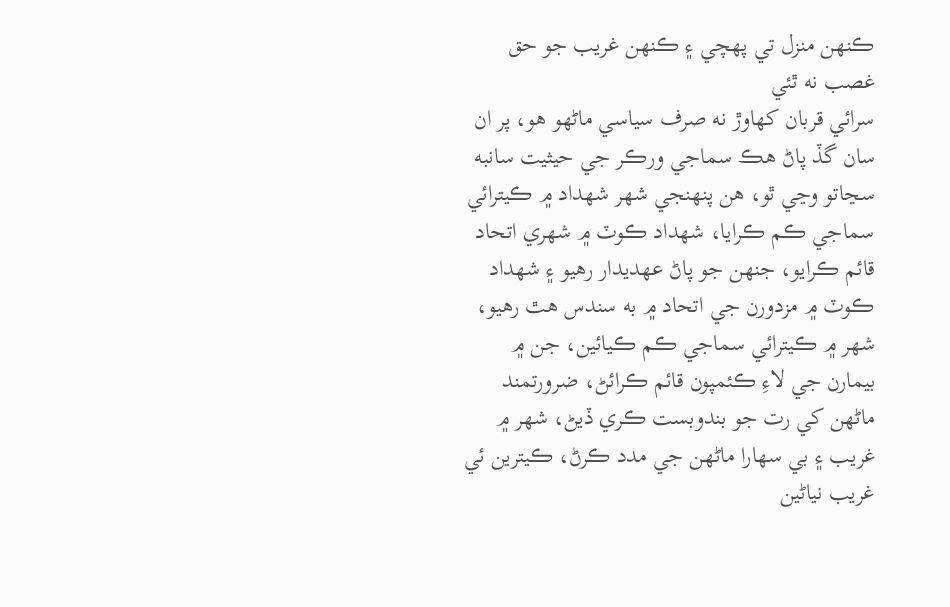ڪنهن منزل تي پهچي ۽ ڪنهن غريب جو حق غصب نه ٿئي
سرائي قربان کهاوڙ نه صرف سياسي ماڻهو هو، پر ان سان گڏ پاڻ هڪ سماجي ورڪر جي حيثيت سانبه سڃاتو وڃي ٿو، هن پنهنجي شهر شهداد ۾ ڪيترائي سماجي ڪم ڪرايا، شهداد ڪوٽ ۾ شهري اتحاد قائم ڪرايو، جنهن جو پاڻ عهديدار رهيو ۽ شهداد ڪوٽ ۾ مزدورن جي اتحاد ۾ به سندس هٿ رهيو، شهر ۾ ڪيترائي سماجي ڪم ڪيائين، جن ۾ بيمارن جي لاءِ ڪئمپون قائم ڪرائڻ، ضرورتمند ماڻهن کي رت جو بندوبست ڪري ڏيڻ، شهر ۾ غريب ۽ بي سهارا ماڻهن جي مدد ڪرڻ، ڪيترين ئي غريب نياڻين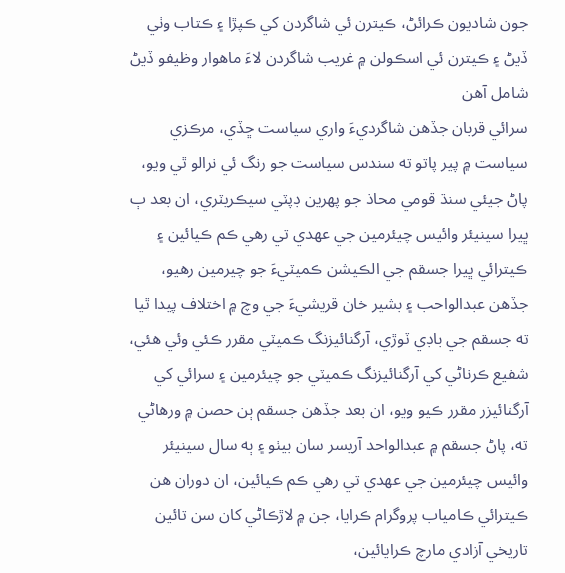جون شاديون ڪرائڻ، ڪيترن ئي شاگردن کي ڪپڙا ۽ ڪتاب وٺي ڏيڻ ۽ ڪيترن ئي اسڪولن ۾ غريب شاگردن لاءَ ماهوار وظيفو ڏيڻ شامل آهن
سرائي قربان جڏهن شاگرديءَ واري سياست ڇڏي، مرڪزي سياست ۾ پير پاتو ته سندس سياست جو رنگ ئي نرالو ٿي ويو، پاڻ جيئي سنڌ قومي محاذ جو پهرين ڊپٽي سيڪريٽري، ان بعد ٻ ڀيرا سينيئر وائيس چيئرمين جي عهدي تي رهي ڪم ڪيائين ۽ ڪيترائي ڀيرا جسقم جي الڪيشن ڪميٽيءَ جو چيرمين رهيو، جڏهن عبدالواحب ۽ بشير خان قريشيءَ جي وچ ۾ اختلاف پيدا ٿيا ته جسقم جي باڊي ٽوڙي، آرگنائيزنگ ڪميٽي مقرر ڪئي وئي هئي، شفيع ڪرناڻي کي آرگنائيزنگ ڪميٽي جو چيئرمين ۽ سرائي کي آرگنائيزر مقرر ڪيو ويو، ان بعد جڏهن جسقم ٻن حصن ۾ ورهاڻي ته، پاڻ جسقم ۾ عبدالواحد آريسر سان بيٺو ۽ ٻه سال سينيئر وائيس چيئرمين جي عهدي تي رهي ڪم ڪيائين، ان دوران هن ڪيترائي ڪامياب پروگرام ڪرايا، جن ۾ لاڙڪاڻي کان سن تائين تاريخي آزادي مارچ ڪرايائين،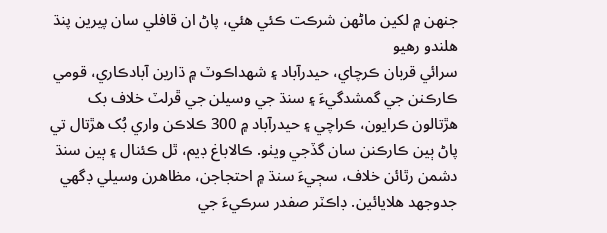جنهن ۾ لکين ماڻهن شرڪت ڪئي هئي، پاڻ ان قافلي سان پيرين پنڌ هلندو رهيو
سرائي قربان ڪرچاي، حيدرآباد ۽ شهداڪوٽ ۾ ڌارين آبادڪاري، قومي ڪارڪنن جي گمشدگيءَ ۽ سنڌ جي وسيلن جي ڦرلٽ خلاف بک هڙتالون ڪرايون، ڪراچي ۽ حيدرآباد ۾ 300 ڪلاڪن واري بُک هڙتال تي پاڻ ٻين ڪارڪنن سان گڏجي ويٺو. ڪالاباغ ڊيم، ٿل ڪئنال ۽ ٻين سنڌ دشمن رٿائن خلاف، سڄيءَ سنڌ ۾ احتجاجن، مظاهرن وسيلي ڊگهي جدوجهد هلايائين. ڊاڪٽر صفدر سرڪيءَ جي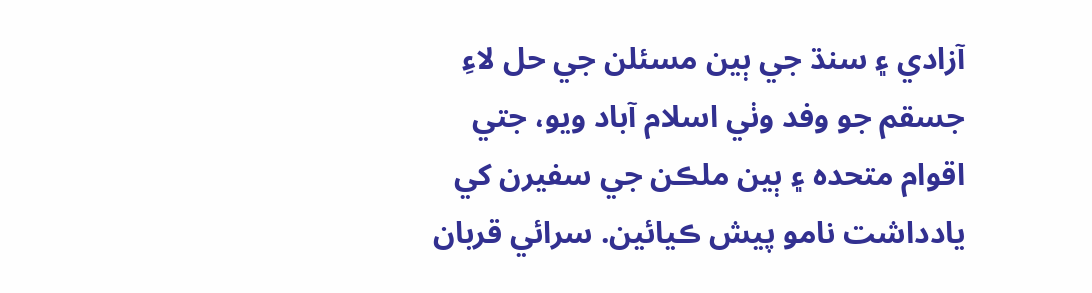آزادي ۽ سنڌ جي ٻين مسئلن جي حل لاءِ جسقم جو وفد وٺي اسلام آباد ويو، جتي اقوام متحده ۽ ٻين ملڪن جي سفيرن کي يادداشت نامو پيش ڪيائين. سرائي قربان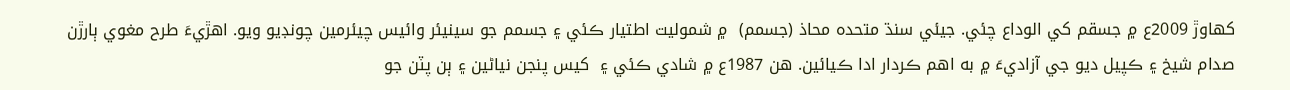کهاوڙ 2009ع ۾ جسقم کي الوداع چئي. جيئي سنڌ متحده محاذ (جسمم)  ۾ شموليت اطتيار ڪئي ۽ جسمم جو سينيئر وائيس چيئرمين چونڊيو ويو. اهڙيءَ طرح مغوي ٻارڙن صدام شيخ ۽ ڪپيل ديو جي آزاديءَ ۾ به اهم ڪردار ادا ڪيائين. هن 1987ع ۾ شادي ڪئي ۽  کيس پنجن نياڻين ۽ ٻن پٽن جو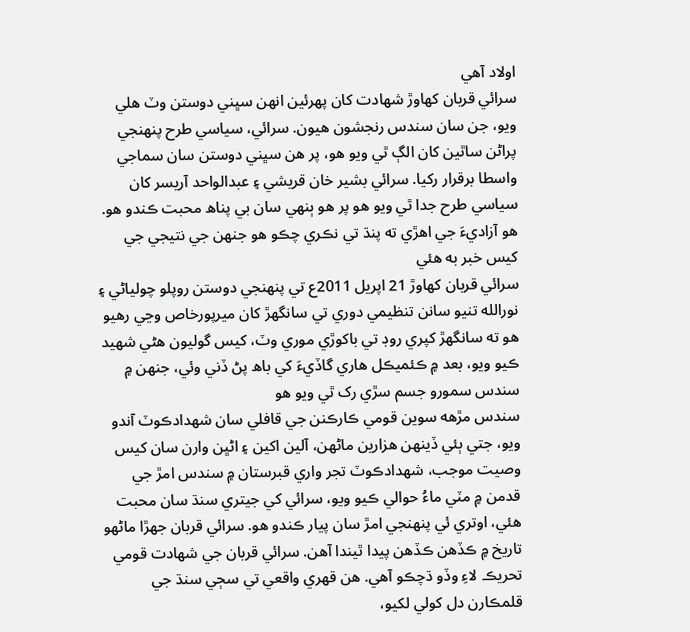اولاد آهي
سرائي قربان کهاوڙ شهادت کان پهرئين انهن سڀني دوستن وٽ هلي ويو، جن سان سندس رنجشون هيون. سرائي، سياسي طرح پنهنجي پراڻن ساٿين کان الڳ ٿي ويو هو، پر هن سڀني دوستن سان سماجي واسطا برقرار رکيا. سرائي بشير خان قريشي ۽ عبدالواحد آريسر کان سياسي طرح جدا ٿي ويو هو پر هو ٻنهي سان بي پناھ محبت ڪندو هو. هو آزاديءَ جي اهڙي ته پنڌ تي نڪري چڪو هو جنهن جي نتيجي جي کيس خبر به هئي
سرائي قربان کهاوڙ 21 اپريل 2011ع تي پنهنجي دوستن روپلو چولياڻي ۽ نورالله تنيو سانن تنظيمي دوري تي سانگهڙ کان ميرپورخاص وڃي رهيو هو ته سانگهڙ کپري روڊ تي باکوڙي موري وٽ، کيس گوليون هڻي شهيد ڪيو ويو، بعد ۾ ڪئميڪل هاري گاڏيءَ کي باھ پڻ ڏني وئي، جنهن ۾ سندس سمورو جسم سڙي رک ٿي ويو هو
سندس مڙهه سوين قومي ڪارڪنن جي قافلي سان شهدادڪوٽ آندو ويو، جتي ٻئي ڏينهن هزارين ماڻهن، آلين اکين ۽ اڻڀن وارن سان کيس وصيت موجب، شهدادڪوٽ تجر واري قبرستان ۾ سندس امڙ جي قدمن ۾ مٽي ماءُ حوالي ڪيو ويو، سرائي کي جيتري سنڌ سان محبت هئي، اوتري ئي پنهنجي امڙ سان پيار ڪندو هو. سرائي قربان جهڙا ماڻهو تاريخ ۾ ڪڏهن ڪڏهن پيدا ٿيندا آهن. سرائي قربان جي شهادت قومي تحريڪ لاءِ وڏو ڌچڪو آهي. هن قهري واقعي تي سڄي سنڌ جي قلمڪارن دل کولي لکيو،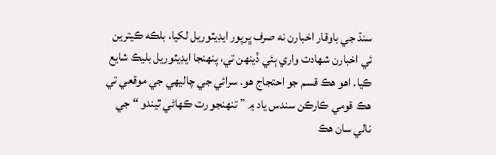سنڌ جي باوقار اخبارن نه صرف ڀرپور ايڊيٽوريل لکيا، بلڪه ڪيترين ئي اخبارن شهادت واري ٻئي ڏينهن تي، پنهنجا ايڊيٽوريل بليڪ شايع ڪيا. اهو هڪ قسم جو احتجاج هو. سرائي جي چاليهي جي موقعي تي هڪ قومي ڪارڪن سندس ياد ۾ ” تنهنجو رت ڪهاڻي ٿيندو “ جي نالي سان هڪ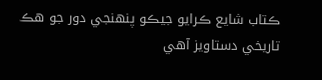ڪتاب شايع ڪرايو جيڪو پنهنجي دور جو هڪ تاريخي دستاويز آهي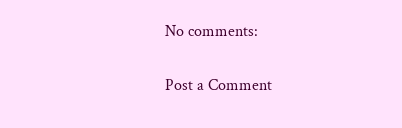No comments:

Post a Comment